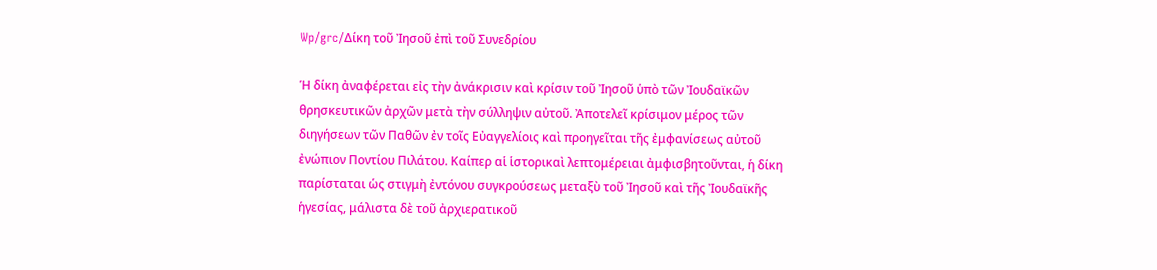Wp/grc/Δίκη τοῦ Ἰησοῦ ἐπὶ τοῦ Συνεδρίου

Ἡ δίκη ἀναφέρεται εἰς τὴν ἀνάκρισιν καὶ κρίσιν τοῦ Ἰησοῦ ὑπὸ τῶν Ἰουδαϊκῶν θρησκευτικῶν ἀρχῶν μετὰ τὴν σύλληψιν αὐτοῦ. Ἀποτελεῖ κρίσιμον μέρος τῶν διηγήσεων τῶν Παθῶν ἐν τοῖς Εὐαγγελίοις καὶ προηγεῖται τῆς ἐμφανίσεως αὐτοῦ ἐνώπιον Ποντίου Πιλάτου. Καίπερ αἱ ἱστορικαὶ λεπτομέρειαι ἀμφισβητοῦνται, ἡ δίκη παρίσταται ὡς στιγμὴ ἐντόνου συγκρούσεως μεταξὺ τοῦ Ἰησοῦ καὶ τῆς Ἰουδαϊκῆς ἡγεσίας, μάλιστα δὲ τοῦ ἀρχιερατικοῦ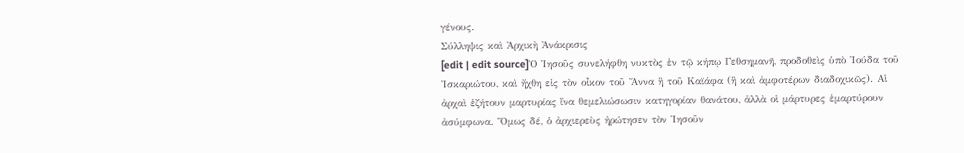γένους.
Σύλληψις καὶ Ἀρχικὴ Ἀνάκρισις
[edit | edit source]Ὁ Ἰησοῦς συνελήφθη νυκτὸς ἐν τῷ κήπῳ Γεθσημανῆ, προδοθεὶς ὑπὸ Ἰούδα τοῦ Ἰσκαριώτου, καὶ ἤχθη εἰς τὸν οἶκον τοῦ Ἄννα ἢ τοῦ Καϊάφα (ἢ καὶ ἀμφοτέρων διαδοχικῶς). Αἱ ἀρχαὶ ἐζήτουν μαρτυρίας ἵνα θεμελιώσωσιν κατηγορίαν θανάτου, ἀλλὰ οἱ μάρτυρες ἐμαρτύρουν ἀσύμφωνα. Ὅμως δέ, ὁ ἀρχιερεὺς ἠρώτησεν τὸν Ἰησοῦν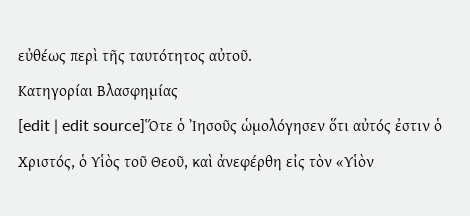εὐθέως περὶ τῆς ταυτότητος αὐτοῦ.
Κατηγορίαι Βλασφημίας
[edit | edit source]Ὅτε ὁ Ἰησοῦς ὡμολόγησεν ὅτι αὐτός ἐστιν ὁ Χριστός, ὁ Υἱὸς τοῦ Θεοῦ, καὶ ἀνεφέρθη εἰς τὸν «Υἱὸν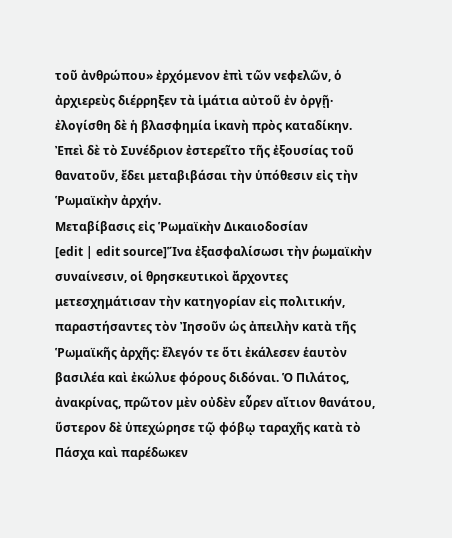τοῦ ἀνθρώπου» ἐρχόμενον ἐπὶ τῶν νεφελῶν, ὁ ἀρχιερεὺς διέρρηξεν τὰ ἱμάτια αὐτοῦ ἐν ὀργῇ· ἐλογίσθη δὲ ἡ βλασφημία ἱκανὴ πρὸς καταδίκην. Ἐπεὶ δὲ τὸ Συνέδριον ἐστερεῖτο τῆς ἐξουσίας τοῦ θανατοῦν, ἔδει μεταβιβάσαι τὴν ὑπόθεσιν εἰς τὴν Ῥωμαϊκὴν ἀρχήν.
Μεταβίβασις εἰς Ῥωμαϊκὴν Δικαιοδοσίαν
[edit | edit source]Ἵνα ἐξασφαλίσωσι τὴν ῥωμαϊκὴν συναίνεσιν, οἱ θρησκευτικοὶ ἄρχοντες μετεσχημάτισαν τὴν κατηγορίαν εἰς πολιτικήν, παραστήσαντες τὸν Ἰησοῦν ὡς ἀπειλὴν κατὰ τῆς Ῥωμαϊκῆς ἀρχῆς: ἔλεγόν τε ὅτι ἐκάλεσεν ἑαυτὸν βασιλέα καὶ ἐκώλυε φόρους διδόναι. Ὁ Πιλάτος, ἀνακρίνας, πρῶτον μὲν οὐδὲν εὗρεν αἴτιον θανάτου, ὕστερον δὲ ὑπεχώρησε τῷ φόβῳ ταραχῆς κατὰ τὸ Πάσχα καὶ παρέδωκεν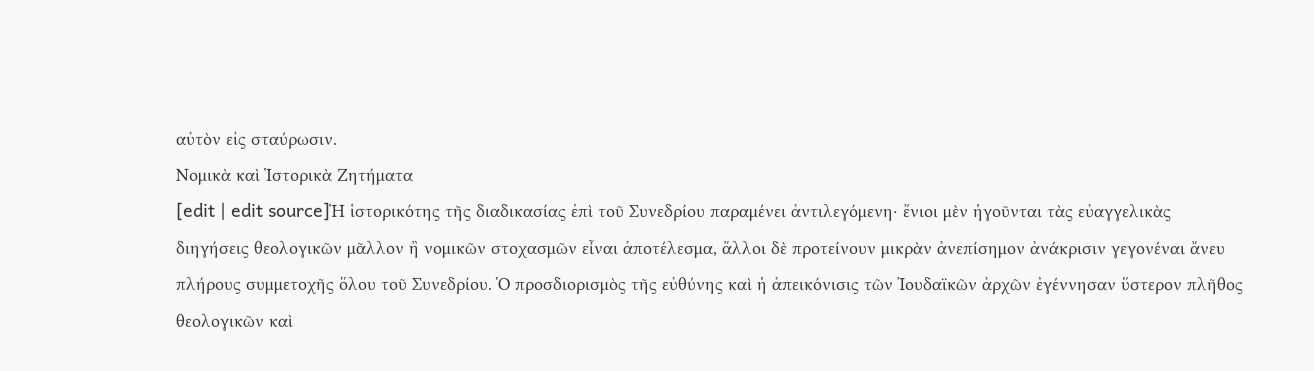αὐτὸν εἰς σταύρωσιν.
Νομικὰ καὶ Ἱστορικὰ Ζητήματα
[edit | edit source]Ἡ ἱστορικότης τῆς διαδικασίας ἐπὶ τοῦ Συνεδρίου παραμένει ἀντιλεγόμενη· ἔνιοι μὲν ἡγοῦνται τὰς εὐαγγελικὰς διηγήσεις θεολογικῶν μᾶλλον ἢ νομικῶν στοχασμῶν εἶναι ἀποτέλεσμα, ἄλλοι δὲ προτείνουν μικρὰν ἀνεπίσημον ἀνάκρισιν γεγονέναι ἄνευ πλήρους συμμετοχῆς ὅλου τοῦ Συνεδρίου. Ὁ προσδιορισμὸς τῆς εὐθύνης καὶ ἡ ἀπεικόνισις τῶν Ἰουδαϊκῶν ἀρχῶν ἐγέννησαν ὕστερον πλῆθος θεολογικῶν καὶ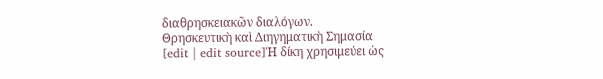διαθρησκειακῶν διαλόγων.
Θρησκευτικὴ καὶ Διηγηματικὴ Σημασία
[edit | edit source]Ἡ δίκη χρησιμεύει ὡς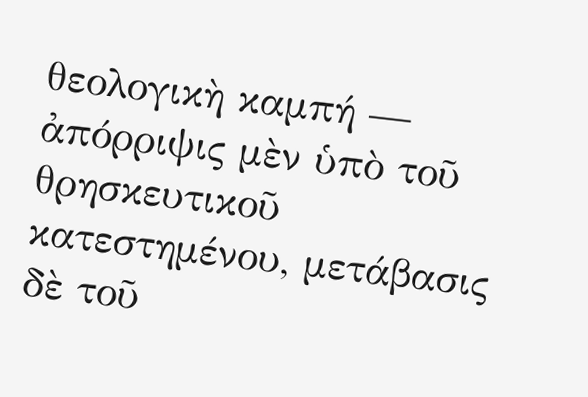θεολογικὴ καμπή — ἀπόρριψις μὲν ὑπὸ τοῦ θρησκευτικοῦ κατεστημένου, μετάβασις δὲ τοῦ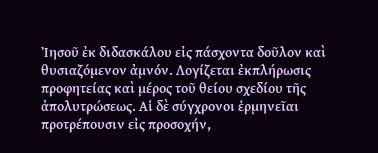Ἰησοῦ ἐκ διδασκάλου εἰς πάσχοντα δοῦλον καὶ θυσιαζόμενον ἀμνόν. Λογίζεται ἐκπλήρωσις προφητείας καὶ μέρος τοῦ θείου σχεδίου τῆς ἀπολυτρώσεως. Αἱ δὲ σύγχρονοι ἑρμηνεῖαι προτρέπουσιν εἰς προσοχήν,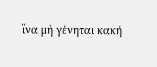ἵνα μὴ γένηται κακή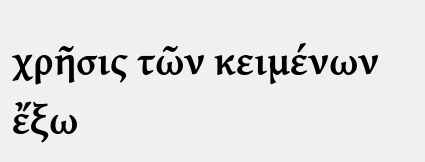χρῆσις τῶν κειμένων ἔξω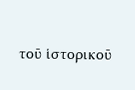τοῦ ἱστορικοῦ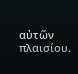αὐτῶν πλαισίου.